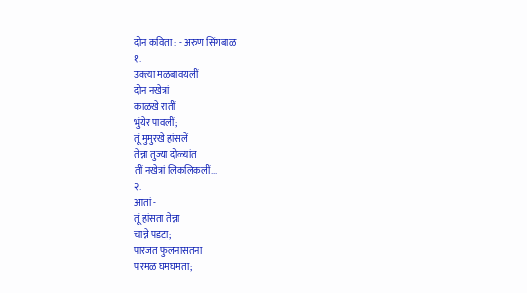दोन कविता : - अरुण सिंगबाळ
१.
उक्त्या मळबावयलीं
दोन नखेत्रां
काळखे रातीं
भुंयेर पावलीं;
तूं मुमुरखे हांसलें
तेन्ना तुज्या दोळ्यांत
तीं नखेत्रां लिकलिकलीं...
२.
आतां -
तूं हांसता तेन्ना
चान्ने पडटा;
पारजत फुलनासतना
परमळ घमघमता;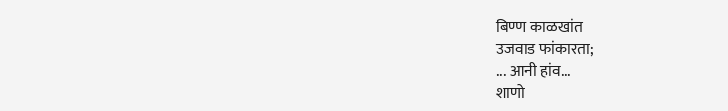बिण्ण काळखांत
उजवाड फांकारता;
... आनी हांव...
शाणो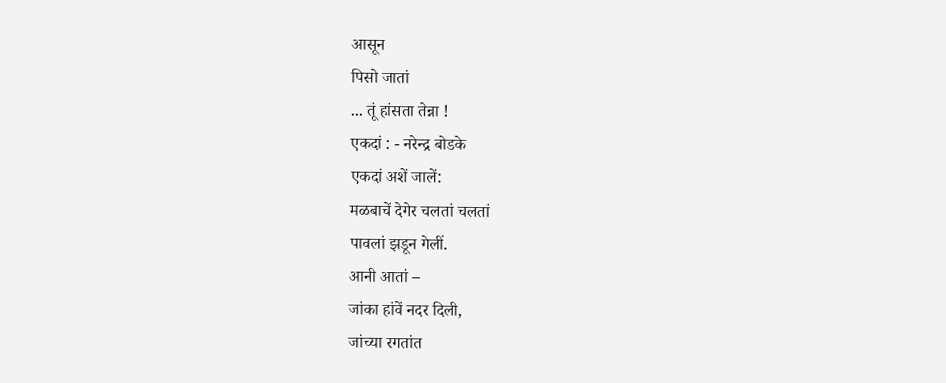आसून
पिसो जातां
... तूं हांसता तेन्ना !
एकदां : - नरेन्द्र बोडके
एकदां अशें जालें:
मळबाचें देगेर चलतां चलतां
पावलां झडून गेलीं.
आनी आतां –
जांका हांवें नदर दिली,
जांच्या रगतांत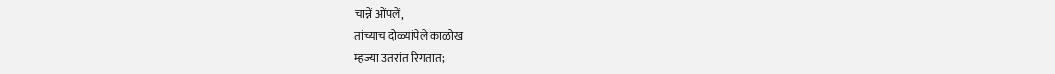चान्नें ओंपलें,
तांच्याच दोळ्यांपेले काळोख
म्हज्या उतरांत रिगतात;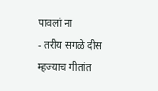पावलां ना
- तरीय सगळे दीस
म्हज्याच गीतांत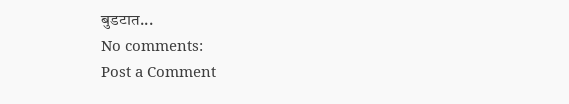बुडटात...
No comments:
Post a Comment